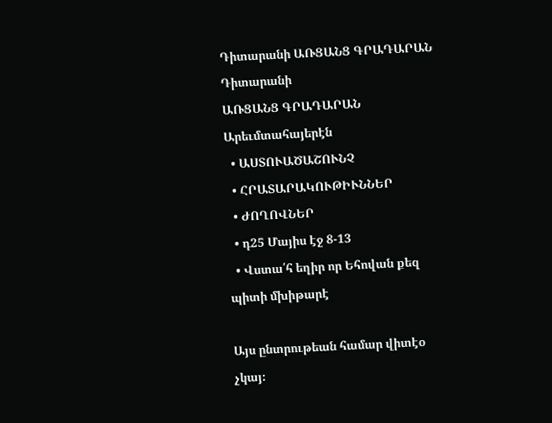Դիտարանի ԱՌՑԱՆՑ ԳՐԱԴԱՐԱՆ
Դիտարանի
ԱՌՑԱՆՑ ԳՐԱԴԱՐԱՆ
Արեւմտահայերէն
  • ԱՍՏՈՒԱԾԱՇՈՒՆՉ
  • ՀՐԱՏԱՐԱԿՈՒԹԻՒՆՆԵՐ
  • ԺՈՂՈՎՆԵՐ
  • դ25 Մայիս էջ 8-13
  • Վստա՛հ եղիր որ Եհովան քեզ պիտի մխիթարէ

Այս ընտրութեան համար վիտէօ չկայ։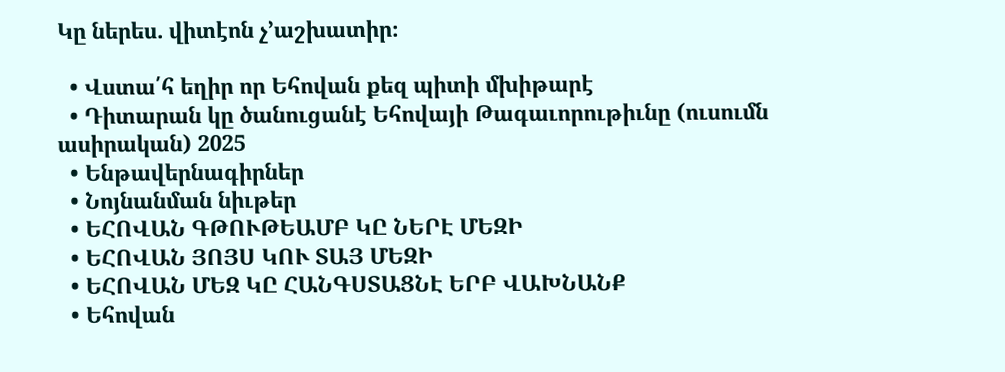Կը ներես. վիտէոն չ’աշխատիր։

  • Վստա՛հ եղիր որ Եհովան քեզ պիտի մխիթարէ
  • Դիտարան կը ծանուցանէ Եհովայի Թագաւորութիւնը (ուսումն ասիրական) 2025
  • Ենթավերնագիրներ
  • Նոյնանման նիւթեր
  • ԵՀՈՎԱՆ ԳԹՈՒԹԵԱՄԲ ԿԸ ՆԵՐԷ ՄԵԶԻ
  • ԵՀՈՎԱՆ ՅՈՅՍ ԿՈՒ ՏԱՅ ՄԵԶԻ
  • ԵՀՈՎԱՆ ՄԵԶ ԿԸ ՀԱՆԳՍՏԱՑՆԷ ԵՐԲ ՎԱԽՆԱՆՔ
  • Եհովան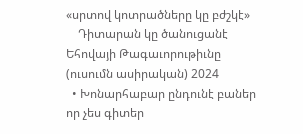«սրտով կոտրածները կը բժշկէ»
    Դիտարան կը ծանուցանէ Եհովայի Թագաւորութիւնը (ուսումն ասիրական) 2024
  • Խոնարհաբար ընդունէ բաներ որ չես գիտեր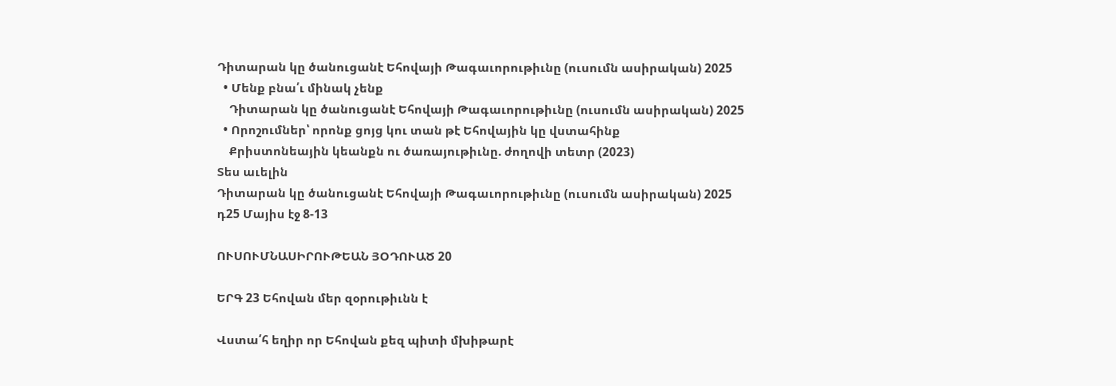Դիտարան կը ծանուցանէ Եհովայի Թագաւորութիւնը (ուսումն ասիրական) 2025
  • Մենք բնա՛ւ մինակ չենք
    Դիտարան կը ծանուցանէ Եհովայի Թագաւորութիւնը (ուսումն ասիրական) 2025
  • Որոշումներ՝ որոնք ցոյց կու տան թէ Եհովային կը վստահինք
    Քրիստոնեային կեանքն ու ծառայութիւնը. ժողովի տետր (2023)
Տես աւելին
Դիտարան կը ծանուցանէ Եհովայի Թագաւորութիւնը (ուսումն ասիրական) 2025
դ25 Մայիս էջ 8-13

ՈՒՍՈՒՄՆԱՍԻՐՈՒԹԵԱՆ ՅՕԴՈՒԱԾ 20

ԵՐԳ 23 Եհովան մեր զօրութիւնն է

Վստա՛հ եղիր որ Եհովան քեզ պիտի մխիթարէ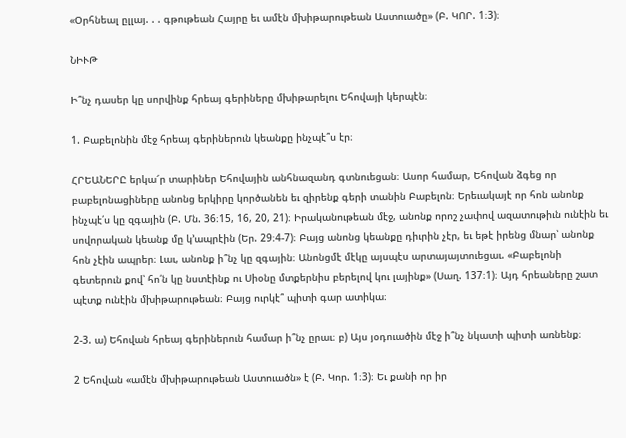«Օրհնեալ ըլլայ. . . գթութեան Հայրը եւ ամէն մխիթարութեան Աստուածը» (Բ. ԿՈՐ. 1։3)։

ՆԻՒԹ

Ի՞նչ դասեր կը սորվինք հրեայ գերիները մխիթարելու Եհովայի կերպէն։

1. Բաբելոնին մէջ հրեայ գերիներուն կեանքը ինչպէ՞ս էր։

ՀՐԵԱՆԵՐԸ երկա՜ր տարիներ Եհովային անհնազանդ գտնուեցան։ Ասոր համար, Եհովան ձգեց որ բաբելոնացիները անոնց երկիրը կործանեն եւ զիրենք գերի տանին Բաբելոն։ Երեւակայէ որ հոն անոնք ինչպէ՛ս կը զգային (Բ. Մն. 36։15, 16, 20, 21)։ Իրականութեան մէջ, անոնք որոշ չափով ազատութիւն ունէին եւ սովորական կեանք մը կ’ապրէին (Եր. 29։4-7)։ Բայց անոնց կեանքը դիւրին չէր, եւ եթէ իրենց մնար՝ անոնք հոն չէին ապրեր։ Լաւ, անոնք ի՞նչ կը զգային։ Անոնցմէ մէկը այսպէս արտայայտուեցաւ. «Բաբելոնի գետերուն քով՝ հո՛ն կը նստէինք ու Սիօնը մտքերնիս բերելով կու լայինք» (Սաղ. 137։1)։ Այդ հրեաները շատ պէտք ունէին մխիթարութեան։ Բայց ուրկէ՞ պիտի գար ատիկա։

2-3. ա) Եհովան հրեայ գերիներուն համար ի՞նչ ըրաւ։ բ) Այս յօդուածին մէջ ի՞նչ նկատի պիտի առնենք։

2 Եհովան «ամէն մխիթարութեան Աստուածն» է (Բ. Կոր. 1։3)։ Եւ քանի որ իր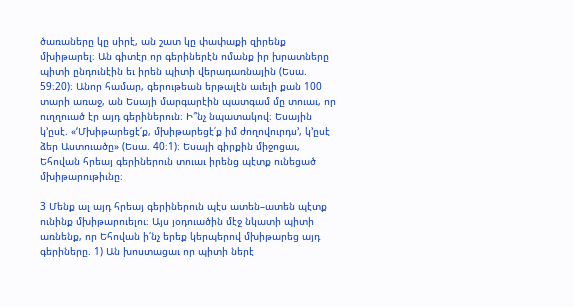ծառաները կը սիրէ, ան շատ կը փափաքի զիրենք մխիթարել։ Ան գիտէր որ գերիներէն ոմանք իր խրատները պիտի ընդունէին եւ իրեն պիտի վերադառնային (Եսա. 59։20)։ Անոր համար, գերութեան երթալէն աւելի քան 100 տարի առաջ, ան Եսայի մարգարէին պատգամ մը տուաւ, որ ուղղուած էր այդ գերիներուն։ Ի՞նչ նպատակով։ Եսային կ’ըսէ. «‘Մխիթարեցէ՛ք, մխիթարեցէ՛ք իմ ժողովուրդս’, կ’ըսէ ձեր Աստուածը» (Եսա. 40։1)։ Եսայի գիրքին միջոցաւ, Եհովան հրեայ գերիներուն տուաւ իրենց պէտք ունեցած մխիթարութիւնը։

3 Մենք ալ այդ հրեայ գերիներուն պէս ատեն–ատեն պէտք ունինք մխիթարուելու։ Այս յօդուածին մէջ նկատի պիտի առնենք, որ Եհովան ի՛նչ երեք կերպերով մխիթարեց այդ գերիները. 1) Ան խոստացաւ որ պիտի ներէ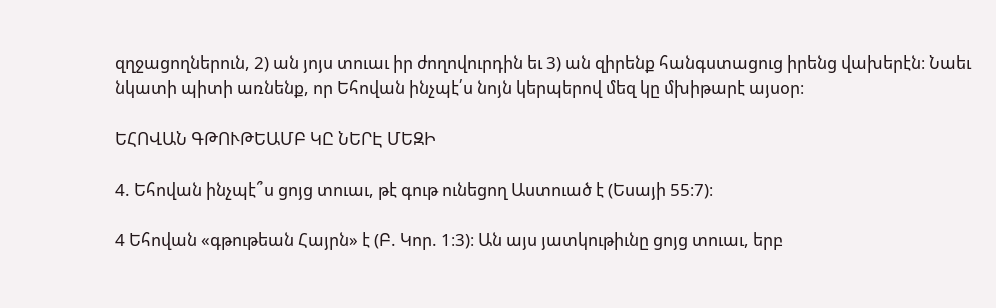զղջացողներուն, 2) ան յոյս տուաւ իր ժողովուրդին եւ 3) ան զիրենք հանգստացուց իրենց վախերէն։ Նաեւ նկատի պիտի առնենք, որ Եհովան ինչպէ՛ս նոյն կերպերով մեզ կը մխիթարէ այսօր։

ԵՀՈՎԱՆ ԳԹՈՒԹԵԱՄԲ ԿԸ ՆԵՐԷ ՄԵԶԻ

4. Եհովան ինչպէ՞ս ցոյց տուաւ, թէ գութ ունեցող Աստուած է (Եսայի 55։7)։

4 Եհովան «գթութեան Հայրն» է (Բ. Կոր. 1։3)։ Ան այս յատկութիւնը ցոյց տուաւ, երբ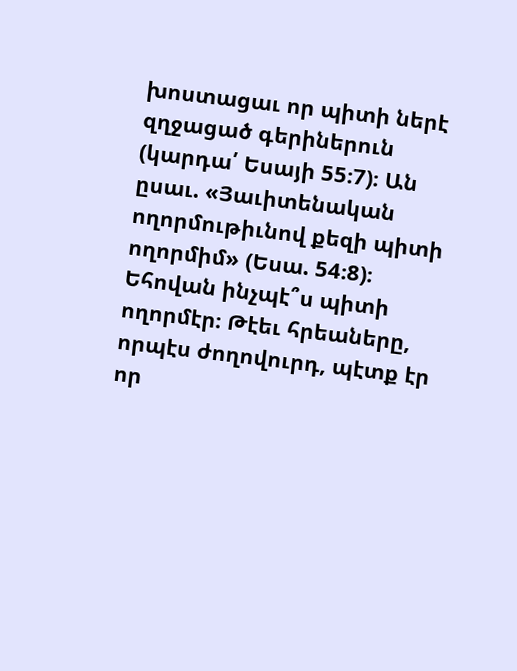խոստացաւ որ պիտի ներէ զղջացած գերիներուն (կարդա՛ Եսայի 55։7)։ Ան ըսաւ. «Յաւիտենական ողորմութիւնով քեզի պիտի ողորմիմ» (Եսա. 54։8)։ Եհովան ինչպէ՞ս պիտի ողորմէր։ Թէեւ հրեաները, որպէս ժողովուրդ, պէտք էր որ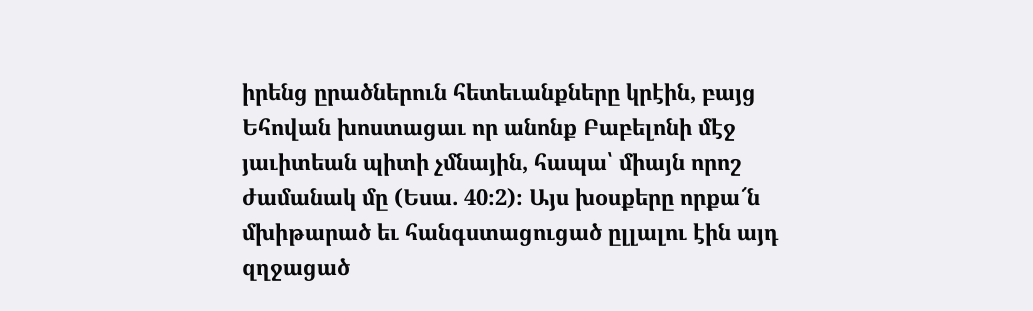իրենց ըրածներուն հետեւանքները կրէին, բայց Եհովան խոստացաւ որ անոնք Բաբելոնի մէջ յաւիտեան պիտի չմնային, հապա՝ միայն որոշ ժամանակ մը (Եսա. 40։2)։ Այս խօսքերը որքա՜ն մխիթարած եւ հանգստացուցած ըլլալու էին այդ զղջացած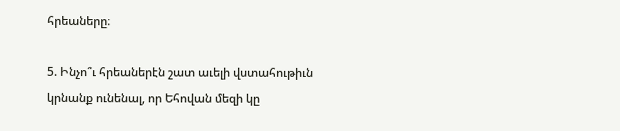հրեաները։

5. Ինչո՞ւ հրեաներէն շատ աւելի վստահութիւն կրնանք ունենալ, որ Եհովան մեզի կը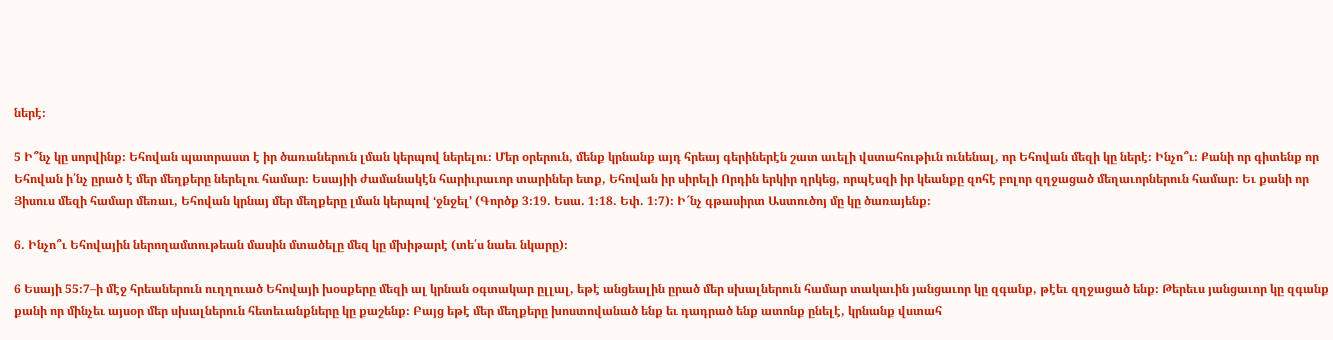ներէ։

5 Ի՞նչ կը սորվինք։ Եհովան պատրաստ է իր ծառաներուն լման կերպով ներելու։ Մեր օրերուն, մենք կրնանք այդ հրեայ գերիներէն շատ աւելի վստահութիւն ունենալ, որ Եհովան մեզի կը ներէ։ Ինչո՞ւ։ Քանի որ գիտենք որ Եհովան ի՛նչ ըրած է մեր մեղքերը ներելու համար։ Եսայիի ժամանակէն հարիւրաւոր տարիներ ետք, Եհովան իր սիրելի Որդին երկիր ղրկեց, որպէսզի իր կեանքը զոհէ բոլոր զղջացած մեղաւորներուն համար։ Եւ քանի որ Յիսուս մեզի համար մեռաւ, Եհովան կրնայ մեր մեղքերը լման կերպով ‘ջնջել’ (Գործք 3։19. Եսա. 1։18. Եփ. 1։7)։ Ի՜նչ գթասիրտ Աստուծոյ մը կը ծառայենք։

6. Ինչո՞ւ Եհովային ներողամտութեան մասին մտածելը մեզ կը մխիթարէ (տե՛ս նաեւ նկարը)։

6 Եսայի 55։7–ի մէջ հրեաներուն ուղղուած Եհովայի խօսքերը մեզի ալ կրնան օգտակար ըլլալ, եթէ անցեալին ըրած մեր սխալներուն համար տակաւին յանցաւոր կը զգանք, թէեւ զղջացած ենք։ Թերեւս յանցաւոր կը զգանք քանի որ մինչեւ այսօր մեր սխալներուն հետեւանքները կը քաշենք։ Բայց եթէ մեր մեղքերը խոստովանած ենք եւ դադրած ենք ատոնք ընելէ, կրնանք վստահ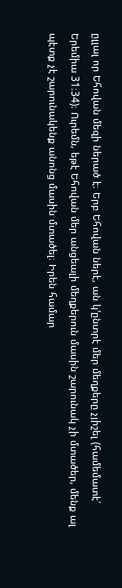ըլլալ որ Եհովան մեզի ներած է։ Երբ Եհովան ներէ, ան կ’ընտրէ մեր մեղքերը չյիշել (համեմատէ՛ Երեմիա 31։34)։ Ուրեմն, եթէ Եհովան մեր անցեալի մեղքերուն մասին շարունակ չի մտածեր, մենք ալ պէտք չէ շարունակենք անոնց մասին մտածել։ Իրեն համար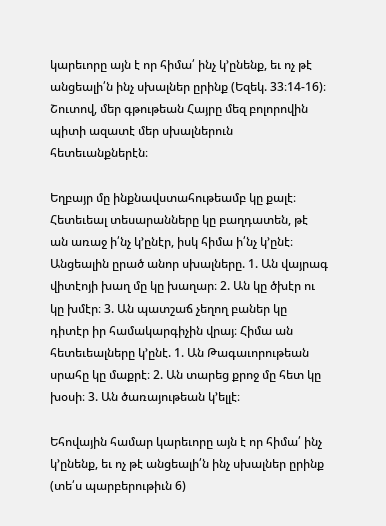կարեւորը այն է որ հիմա՛ ինչ կ’ընենք, եւ ոչ թէ անցեալի՛ն ինչ սխալներ ըրինք (Եզեկ. 33։14-16)։ Շուտով, մեր գթութեան Հայրը մեզ բոլորովին պիտի ազատէ մեր սխալներուն հետեւանքներէն։

Եղբայր մը ինքնավստահութեամբ կը քալէ։ Հետեւեալ տեսարանները կը բաղդատեն, թէ ան առաջ ի՛նչ կ’ընէր, իսկ հիմա ի՛նչ կ’ընէ։ Անցեալին ըրած անոր սխալները. 1. Ան վայրագ վիտէոյի խաղ մը կը խաղար։ 2. Ան կը ծխէր ու կը խմէր։ 3. Ան պատշաճ չեղող բաներ կը դիտէր իր համակարգիչին վրայ։ Հիմա ան հետեւեալները կ’ընէ. 1. Ան Թագաւորութեան սրահը կը մաքրէ։ 2. Ան տարեց քրոջ մը հետ կը խօսի։ 3. Ան ծառայութեան կ’ելլէ։

Եհովային համար կարեւորը այն է որ հիմա՛ ինչ կ’ընենք, եւ ոչ թէ անցեալի՛ն ինչ սխալներ ըրինք (տե՛ս պարբերութիւն 6)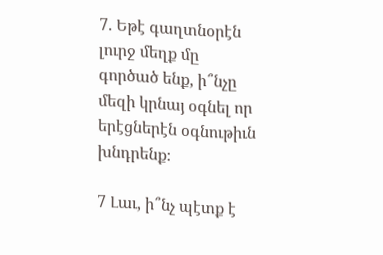7. Եթէ գաղտնօրէն լուրջ մեղք մը գործած ենք, ի՞նչը մեզի կրնայ օգնել որ երէցներէն օգնութիւն խնդրենք։

7 Լաւ, ի՞նչ պէտք է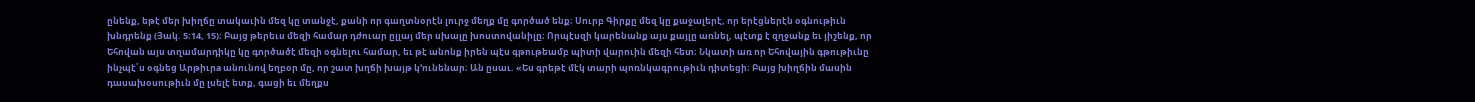ընենք, եթէ մեր խիղճը տակաւին մեզ կը տանջէ, քանի որ գաղտնօրէն լուրջ մեղք մը գործած ենք։ Սուրբ Գիրքը մեզ կը քաջալերէ, որ երէցներէն օգնութիւն խնդրենք (Յակ. 5։14, 15)։ Բայց թերեւս մեզի համար դժուար ըլլայ մեր սխալը խոստովանիլը։ Որպէսզի կարենանք այս քայլը առնել, պէտք է զղջանք եւ յիշենք, որ Եհովան այս տղամարդիկը կը գործածէ մեզի օգնելու համար, եւ թէ անոնք իրեն պէս գթութեամբ պիտի վարուին մեզի հետ։ Նկատի առ որ Եհովային գթութիւնը ինչպէ՛ս օգնեց Արթիւրa անունով եղբօր մը, որ շատ խղճի խայթ կ’ունենար։ Ան ըսաւ. «Ես գրեթէ մէկ տարի պոռնկագրութիւն դիտեցի։ Բայց խիղճին մասին դասախօսութիւն մը լսելէ ետք, գացի եւ մեղքս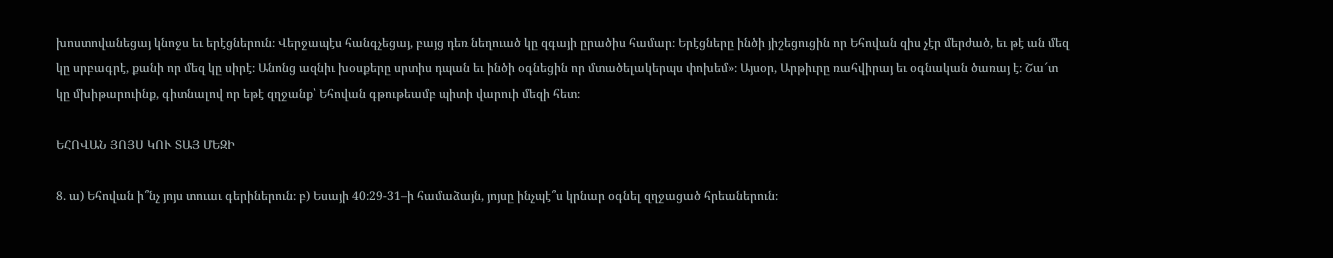խոստովանեցայ կնոջս եւ երէցներուն։ Վերջապէս հանգչեցայ, բայց դեռ նեղուած կը զգայի ըրածիս համար։ Երէցները ինծի յիշեցուցին որ Եհովան զիս չէր մերժած, եւ թէ ան մեզ կը սրբագրէ, քանի որ մեզ կը սիրէ։ Անոնց ազնիւ խօսքերը սրտիս դպան եւ ինծի օգնեցին որ մտածելակերպս փոխեմ»։ Այսօր, Արթիւրը ռահվիրայ եւ օգնական ծառայ է։ Շա՜տ կը մխիթարուինք, գիտնալով որ եթէ զղջանք՝ Եհովան գթութեամբ պիտի վարուի մեզի հետ։

ԵՀՈՎԱՆ ՅՈՅՍ ԿՈՒ ՏԱՅ ՄԵԶԻ

8. ա) Եհովան ի՞նչ յոյս տուաւ գերիներուն։ բ) Եսայի 40։29-31–ի համաձայն, յոյսը ինչպէ՞ս կրնար օգնել զղջացած հրեաներուն։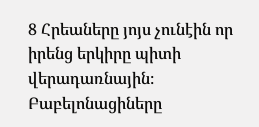8 Հրեաները յոյս չունէին որ իրենց երկիրը պիտի վերադառնային։ Բաբելոնացիները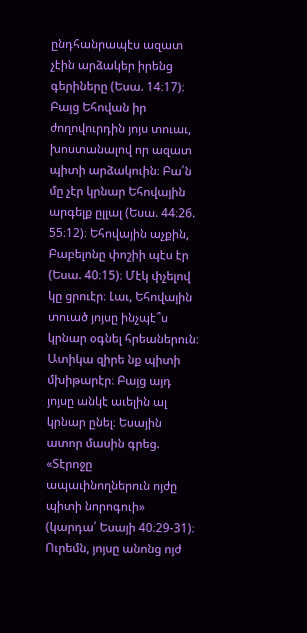ընդհանրապէս ազատ չէին արձակեր իրենց գերիները (Եսա. 14։17)։ Բայց Եհովան իր ժողովուրդին յոյս տուաւ, խոստանալով որ ազատ պիտի արձակուին։ Բա՛ն մը չէր կրնար Եհովային արգելք ըլլալ (Եսա. 44։26. 55։12)։ Եհովային աչքին, Բաբելոնը փոշիի պէս էր (Եսա. 40։15)։ Մէկ փչելով կը ցրուէր։ Լաւ, Եհովային տուած յոյսը ինչպէ՞ս կրնար օգնել հրեաներուն։ Ատիկա զիրե նք պիտի մխիթարէր։ Բայց այդ յոյսը անկէ աւելին ալ կրնար ընել։ Եսային ատոր մասին գրեց. «Տէրոջը ապաւինողներուն ոյժը պիտի նորոգուի» (կարդա՛ Եսայի 40։29-31)։ Ուրեմն, յոյսը անոնց ոյժ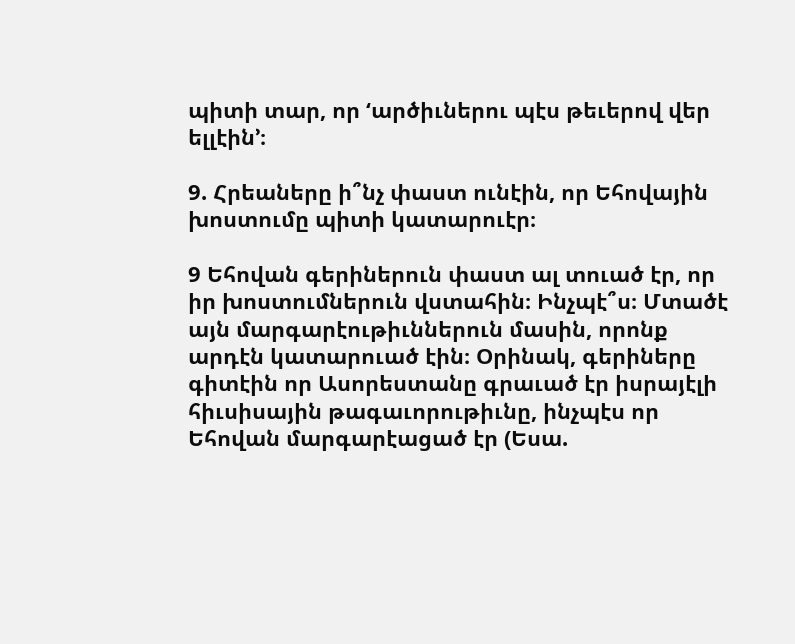պիտի տար, որ ‘արծիւներու պէս թեւերով վեր ելլէին’։

9. Հրեաները ի՞նչ փաստ ունէին, որ Եհովային խոստումը պիտի կատարուէր։

9 Եհովան գերիներուն փաստ ալ տուած էր, որ իր խոստումներուն վստահին։ Ինչպէ՞ս։ Մտածէ այն մարգարէութիւններուն մասին, որոնք արդէն կատարուած էին։ Օրինակ, գերիները գիտէին որ Ասորեստանը գրաւած էր իսրայէլի հիւսիսային թագաւորութիւնը, ինչպէս որ Եհովան մարգարէացած էր (Եսա.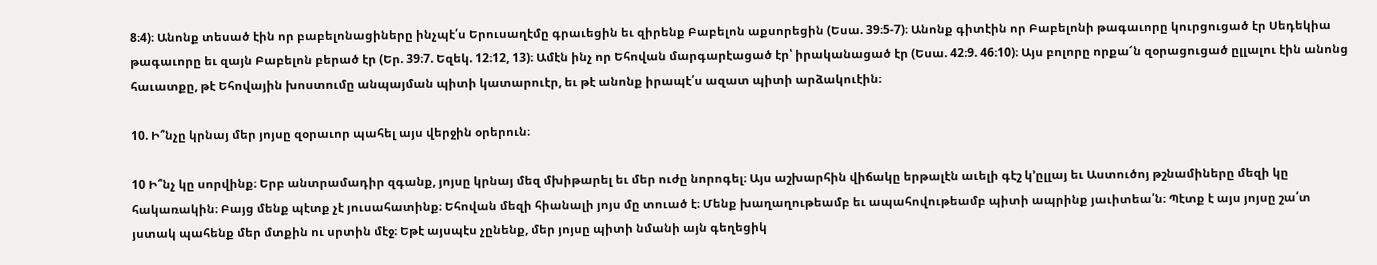8։4)։ Անոնք տեսած էին որ բաբելոնացիները ինչպէ՛ս Երուսաղէմը գրաւեցին եւ զիրենք Բաբելոն աքսորեցին (Եսա. 39։5-7)։ Անոնք գիտէին որ Բաբելոնի թագաւորը կուրցուցած էր Սեդեկիա թագաւորը եւ զայն Բաբելոն բերած էր (Եր. 39։7. Եզեկ. 12։12, 13)։ Ամէն ինչ որ Եհովան մարգարէացած էր՝ իրականացած էր (Եսա. 42։9. 46։10)։ Այս բոլորը որքա՜ն զօրացուցած ըլլալու էին անոնց հաւատքը, թէ Եհովային խոստումը անպայման պիտի կատարուէր, եւ թէ անոնք իրապէ՛ս ազատ պիտի արձակուէին։

10. Ի՞նչը կրնայ մեր յոյսը զօրաւոր պահել այս վերջին օրերուն։

10 Ի՞նչ կը սորվինք։ Երբ անտրամադիր զգանք, յոյսը կրնայ մեզ մխիթարել եւ մեր ուժը նորոգել։ Այս աշխարհին վիճակը երթալէն աւելի գէշ կ’ըլլայ եւ Աստուծոյ թշնամիները մեզի կը հակառակին։ Բայց մենք պէտք չէ յուսահատինք։ Եհովան մեզի հիանալի յոյս մը տուած է։ Մենք խաղաղութեամբ եւ ապահովութեամբ պիտի ապրինք յաւիտեա՛ն։ Պէտք է այս յոյսը շա՛տ յստակ պահենք մեր մտքին ու սրտին մէջ։ Եթէ այսպէս չընենք, մեր յոյսը պիտի նմանի այն գեղեցիկ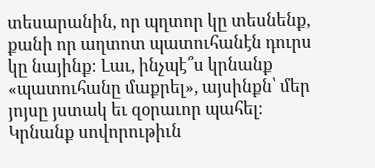տեսարանին, որ պղտոր կը տեսնենք, քանի որ աղտոտ պատուհանէն դուրս կը նայինք։ Լաւ, ինչպէ՞ս կրնանք «պատուհանը մաքրել», այսինքն՝ մեր յոյսը յստակ եւ զօրաւոր պահել։ Կրնանք սովորութիւն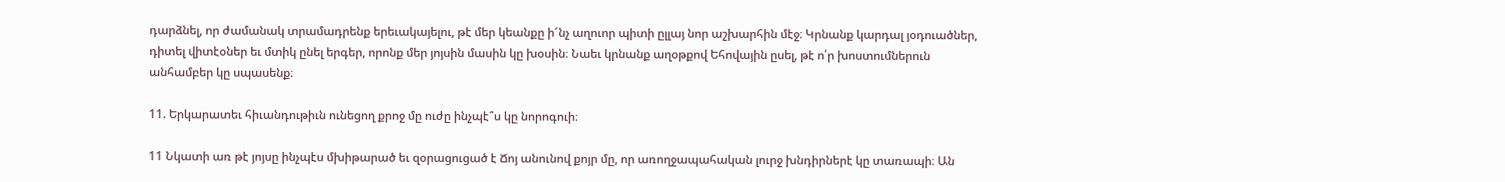դարձնել, որ ժամանակ տրամադրենք երեւակայելու, թէ մեր կեանքը ի՜նչ աղուոր պիտի ըլլայ նոր աշխարհին մէջ։ Կրնանք կարդալ յօդուածներ, դիտել վիտէօներ եւ մտիկ ընել երգեր, որոնք մեր յոյսին մասին կը խօսին։ Նաեւ կրնանք աղօթքով Եհովային ըսել, թէ ո՛ր խոստումներուն անհամբեր կը սպասենք։

11. Երկարատեւ հիւանդութիւն ունեցող քրոջ մը ուժը ինչպէ՞ս կը նորոգուի։

11 Նկատի առ թէ յոյսը ինչպէս մխիթարած եւ զօրացուցած է Ճոյ անունով քոյր մը, որ առողջապահական լուրջ խնդիրներէ կը տառապի։ Ան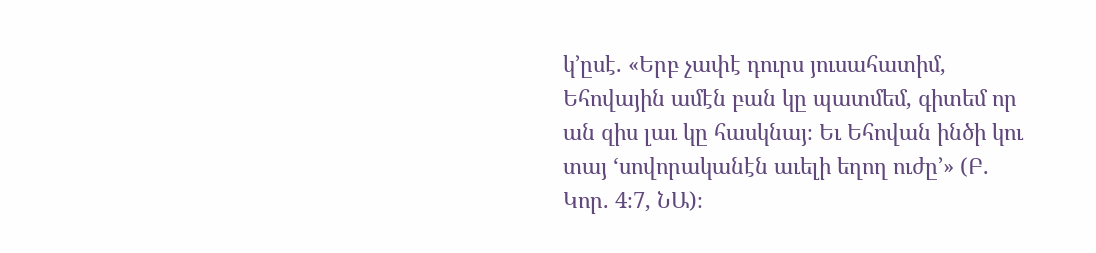կ’ըսէ. «Երբ չափէ դուրս յուսահատիմ, Եհովային ամէն բան կը պատմեմ, գիտեմ որ ան զիս լաւ կը հասկնայ։ Եւ Եհովան ինծի կու տայ ‘սովորականէն աւելի եղող ուժը’» (Բ. Կոր. 4։7, ՆԱ)։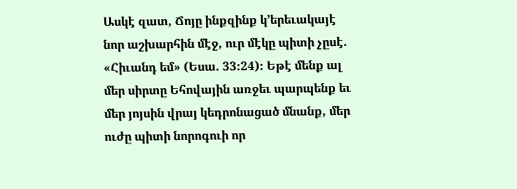Ասկէ զատ, Ճոյը ինքզինք կ’երեւակայէ նոր աշխարհին մէջ, ուր մէկը պիտի չըսէ. «Հիւանդ եմ» (Եսա. 33։24)։ Եթէ մենք ալ մեր սիրտը Եհովային առջեւ պարպենք եւ մեր յոյսին վրայ կեդրոնացած մնանք, մեր ուժը պիտի նորոգուի որ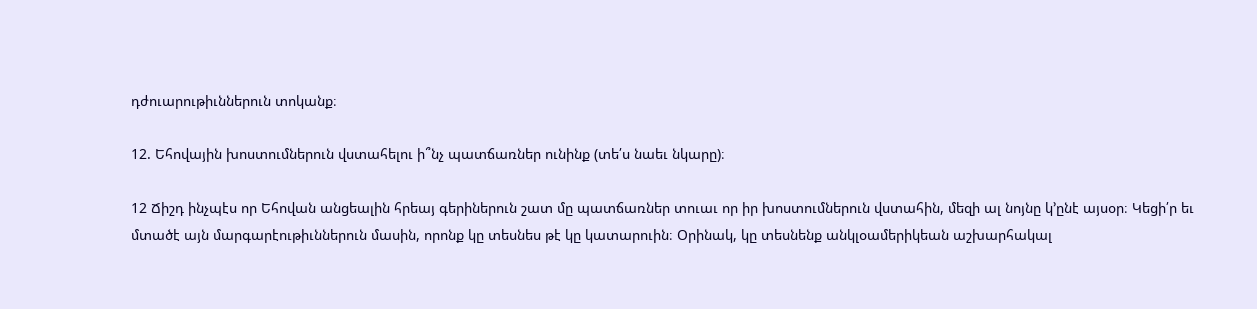դժուարութիւններուն տոկանք։

12. Եհովային խոստումներուն վստահելու ի՞նչ պատճառներ ունինք (տե՛ս նաեւ նկարը)։

12 Ճիշդ ինչպէս որ Եհովան անցեալին հրեայ գերիներուն շատ մը պատճառներ տուաւ որ իր խոստումներուն վստահին, մեզի ալ նոյնը կ’ընէ այսօր։ Կեցի՛ր եւ մտածէ այն մարգարէութիւններուն մասին, որոնք կը տեսնես թէ կը կատարուին։ Օրինակ, կը տեսնենք անկլօամերիկեան աշխարհակալ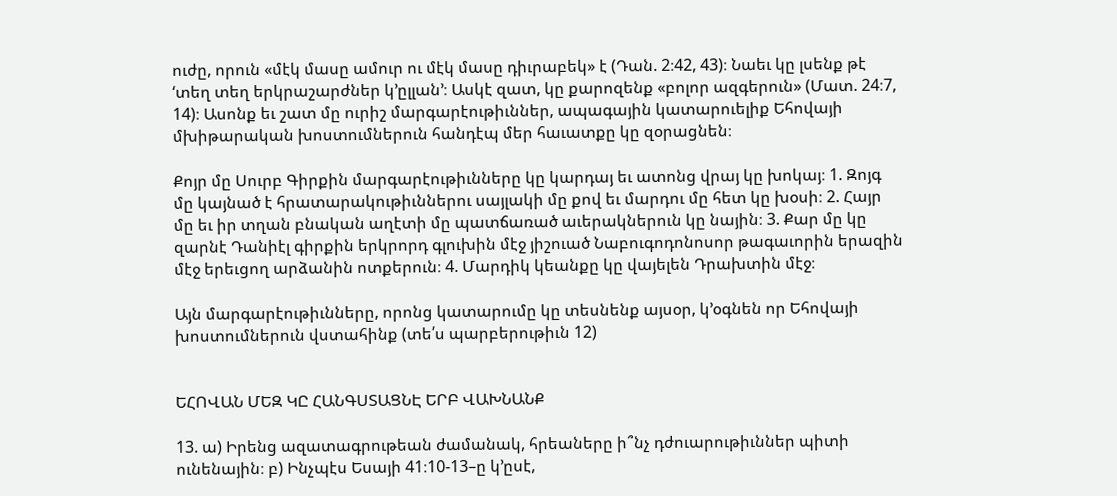ուժը, որուն «մէկ մասը ամուր ու մէկ մասը դիւրաբեկ» է (Դան. 2։42, 43)։ Նաեւ կը լսենք թէ ‘տեղ տեղ երկրաշարժներ կ’ըլլան’։ Ասկէ զատ, կը քարոզենք «բոլոր ազգերուն» (Մատ. 24։7, 14)։ Ասոնք եւ շատ մը ուրիշ մարգարէութիւններ, ապագային կատարուելիք Եհովայի մխիթարական խոստումներուն հանդէպ մեր հաւատքը կը զօրացնեն։

Քոյր մը Սուրբ Գիրքին մարգարէութիւնները կը կարդայ եւ ատոնց վրայ կը խոկայ։ 1. Զոյգ մը կայնած է հրատարակութիւններու սայլակի մը քով եւ մարդու մը հետ կը խօսի։ 2. Հայր մը եւ իր տղան բնական աղէտի մը պատճառած աւերակներուն կը նային։ 3. Քար մը կը զարնէ Դանիէլ գիրքին երկրորդ գլուխին մէջ յիշուած Նաբուգոդոնոսոր թագաւորին երազին մէջ երեւցող արձանին ոտքերուն։ 4. Մարդիկ կեանքը կը վայելեն Դրախտին մէջ։

Այն մարգարէութիւնները, որոնց կատարումը կը տեսնենք այսօր, կ’օգնեն որ Եհովայի խոստումներուն վստահինք (տե՛ս պարբերութիւն 12)


ԵՀՈՎԱՆ ՄԵԶ ԿԸ ՀԱՆԳՍՏԱՑՆԷ ԵՐԲ ՎԱԽՆԱՆՔ

13. ա) Իրենց ազատագրութեան ժամանակ, հրեաները ի՞նչ դժուարութիւններ պիտի ունենային։ բ) Ինչպէս Եսայի 41։10-13–ը կ’ըսէ,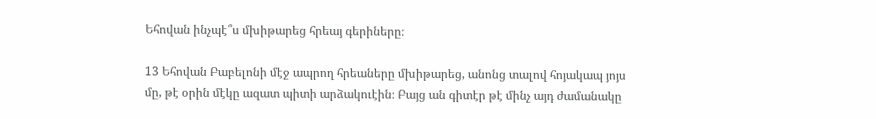Եհովան ինչպէ՞ս մխիթարեց հրեայ գերիները։

13 Եհովան Բաբելոնի մէջ ապրող հրեաները մխիթարեց, անոնց տալով հոյակապ յոյս մը, թէ օրին մէկը ազատ պիտի արձակուէին։ Բայց ան գիտէր թէ մինչ այդ ժամանակը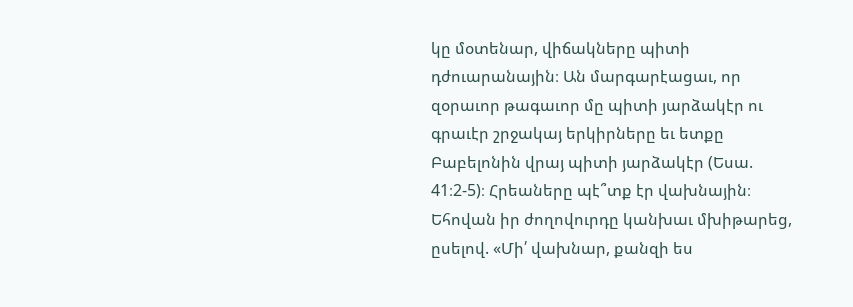կը մօտենար, վիճակները պիտի դժուարանային։ Ան մարգարէացաւ, որ զօրաւոր թագաւոր մը պիտի յարձակէր ու գրաւէր շրջակայ երկիրները եւ ետքը Բաբելոնին վրայ պիտի յարձակէր (Եսա. 41։2-5)։ Հրեաները պէ՞տք էր վախնային։ Եհովան իր ժողովուրդը կանխաւ մխիթարեց, ըսելով. «Մի՛ վախնար, քանզի ես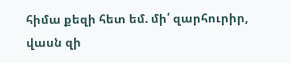հիմա քեզի հետ եմ. մի՛ զարհուրիր, վասն զի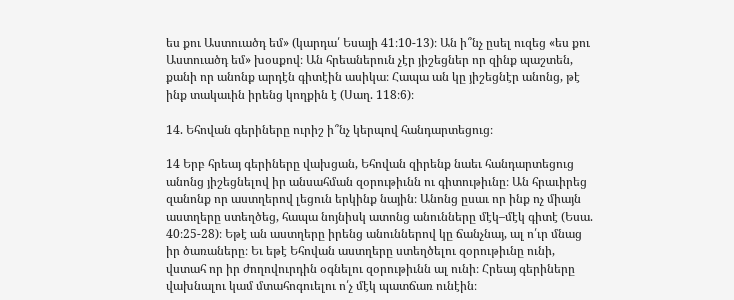ես քու Աստուածդ եմ» (կարդա՛ Եսայի 41։10-13)։ Ան ի՞նչ ըսել ուզեց «ես քու Աստուածդ եմ» խօսքով։ Ան հրեաներուն չէր յիշեցներ որ զինք պաշտեն, քանի որ անոնք արդէն գիտէին ասիկա։ Հապա ան կը յիշեցնէր անոնց, թէ ինք տակաւին իրենց կողքին է (Սաղ. 118։6)։

14. Եհովան գերիները ուրիշ ի՞նչ կերպով հանդարտեցուց։

14 Երբ հրեայ գերիները վախցան, Եհովան զիրենք նաեւ հանդարտեցուց անոնց յիշեցնելով իր անսահման զօրութիւնն ու գիտութիւնը։ Ան հրաւիրեց զանոնք որ աստղերով լեցուն երկինք նային։ Անոնց ըսաւ որ ինք ոչ միայն աստղերը ստեղծեց, հապա նոյնիսկ ատոնց անունները մէկ–մէկ գիտէ (Եսա. 40։25-28)։ Եթէ ան աստղերը իրենց անուններով կը ճանչնայ, ալ ո՛ւր մնաց իր ծառաները։ Եւ եթէ Եհովան աստղերը ստեղծելու զօրութիւնը ունի, վստահ որ իր ժողովուրդին օգնելու զօրութիւնն ալ ունի։ Հրեայ գերիները վախնալու կամ մտահոգուելու ո՛չ մէկ պատճառ ունէին։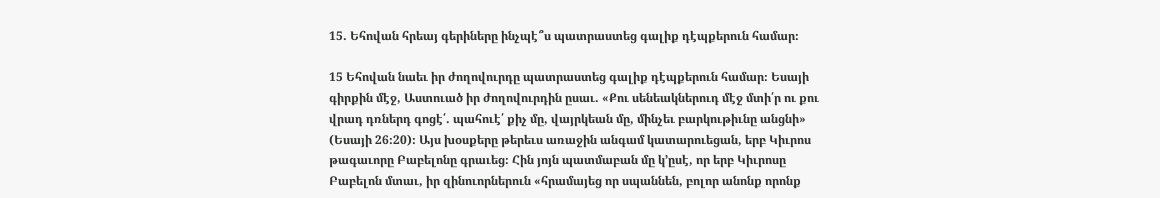15. Եհովան հրեայ գերիները ինչպէ՞ս պատրաստեց գալիք դէպքերուն համար։

15 Եհովան նաեւ իր ժողովուրդը պատրաստեց գալիք դէպքերուն համար։ Եսայի գիրքին մէջ, Աստուած իր ժողովուրդին ըսաւ. «Քու սենեակներուդ մէջ մտի՛ր ու քու վրադ դռներդ գոցէ՛. պահուէ՛ քիչ մը, վայրկեան մը, մինչեւ բարկութիւնը անցնի» (Եսայի 26։20)։ Այս խօսքերը թերեւս առաջին անգամ կատարուեցան, երբ Կիւրոս թագաւորը Բաբելոնը գրաւեց։ Հին յոյն պատմաբան մը կ’ըսէ, որ երբ Կիւրոսը Բաբելոն մտաւ, իր զինուորներուն «հրամայեց որ սպաննեն, բոլոր անոնք որոնք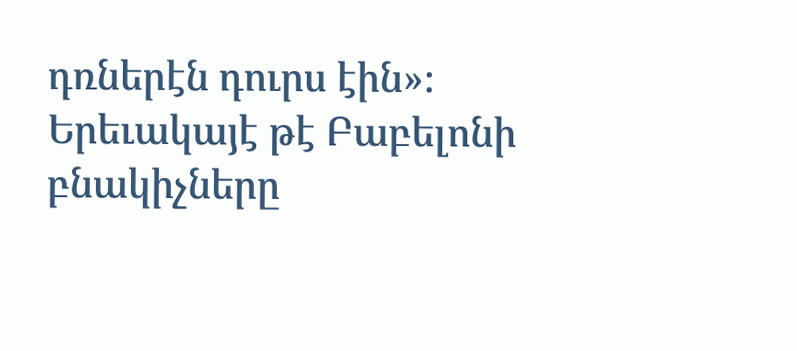դռներէն դուրս էին»։ Երեւակայէ թէ Բաբելոնի բնակիչները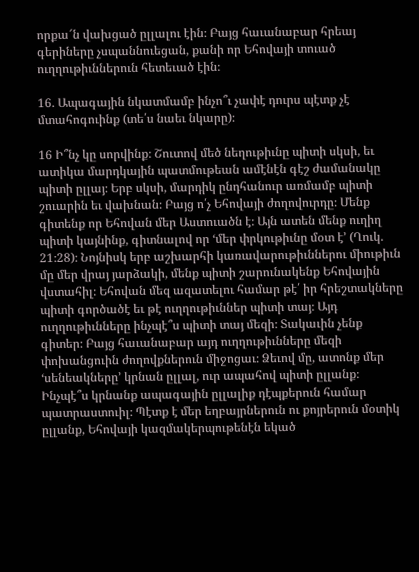որքա՜ն վախցած ըլլալու էին։ Բայց հաւանաբար հրեայ գերիները չսպաննուեցան, քանի որ Եհովայի տուած ուղղութիւններուն հետեւած էին։

16. Ապագային նկատմամբ ինչո՞ւ չափէ դուրս պէտք չէ մտահոգուինք (տե՛ս նաեւ նկարը)։

16 Ի՞նչ կը սորվինք։ Շուտով մեծ նեղութիւնը պիտի սկսի, եւ ատիկա մարդկային պատմութեան ամէնէն գէշ ժամանակը պիտի ըլլայ։ Երբ սկսի, մարդիկ ընդհանուր առմամբ պիտի շուարին եւ վախնան։ Բայց ո՛չ Եհովայի ժողովուրդը։ Մենք գիտենք որ Եհովան մեր Աստուածն է։ Այն ատեն մենք ուղիղ պիտի կայնինք, գիտնալով որ ‘մեր փրկութիւնը մօտ է’ (Ղուկ. 21։28)։ Նոյնիսկ երբ աշխարհի կառավարութիւններու միութիւն մը մեր վրայ յարձակի, մենք պիտի շարունակենք Եհովային վստահիլ։ Եհովան մեզ ազատելու համար թէ՛ իր հրեշտակները պիտի գործածէ եւ թէ ուղղութիւններ պիտի տայ։ Այդ ուղղութիւնները ինչպէ՞ս պիտի տայ մեզի։ Տակաւին չենք գիտեր։ Բայց հաւանաբար այդ ուղղութիւնները մեզի փոխանցուին ժողովքներուն միջոցաւ։ Ձեւով մը, ատոնք մեր ‘սենեակները’ կրնան ըլլալ, ուր ապահով պիտի ըլլանք։ Ինչպէ՞ս կրնանք ապագային ըլլալիք դէպքերուն համար պատրաստուիլ։ Պէտք է մեր եղբայրներուն ու քոյրերուն մօտիկ ըլլանք, Եհովայի կազմակերպութենէն եկած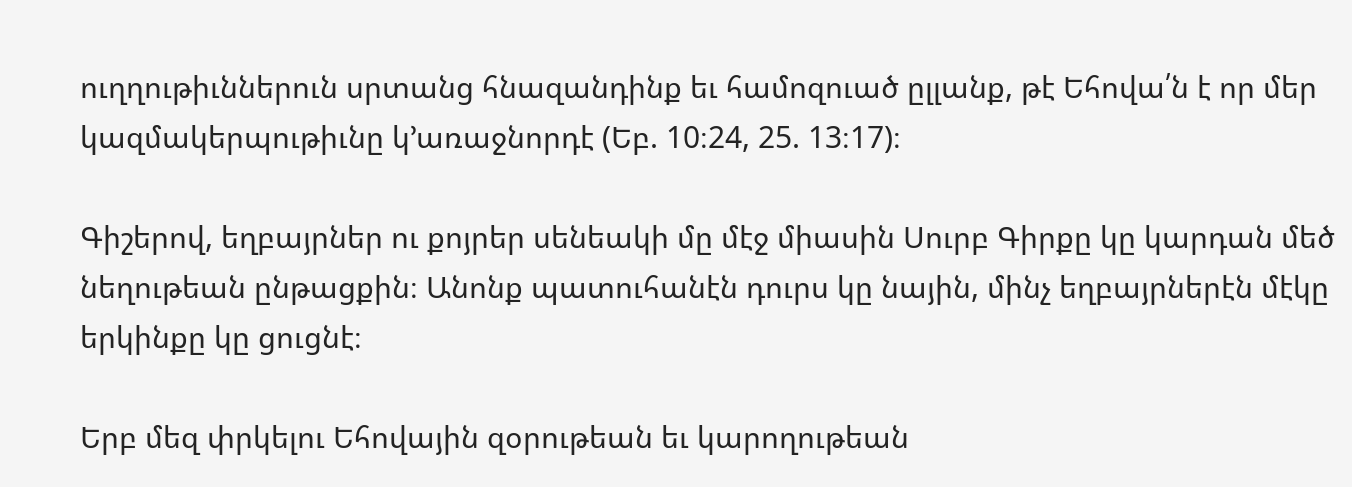ուղղութիւններուն սրտանց հնազանդինք եւ համոզուած ըլլանք, թէ Եհովա՛ն է որ մեր կազմակերպութիւնը կ’առաջնորդէ (Եբ. 10։24, 25. 13։17)։

Գիշերով, եղբայրներ ու քոյրեր սենեակի մը մէջ միասին Սուրբ Գիրքը կը կարդան մեծ նեղութեան ընթացքին։ Անոնք պատուհանէն դուրս կը նային, մինչ եղբայրներէն մէկը երկինքը կը ցուցնէ։

Երբ մեզ փրկելու Եհովային զօրութեան եւ կարողութեան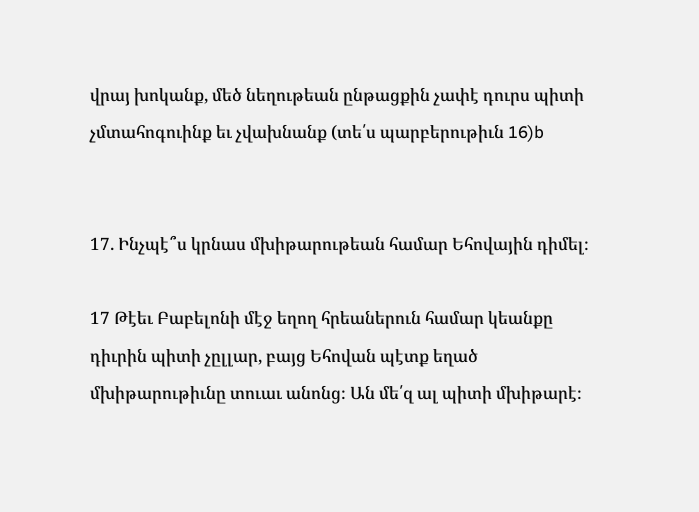վրայ խոկանք, մեծ նեղութեան ընթացքին չափէ դուրս պիտի չմտահոգուինք եւ չվախնանք (տե՛ս պարբերութիւն 16)b


17. Ինչպէ՞ս կրնաս մխիթարութեան համար Եհովային դիմել։

17 Թէեւ Բաբելոնի մէջ եղող հրեաներուն համար կեանքը դիւրին պիտի չըլլար, բայց Եհովան պէտք եղած մխիթարութիւնը տուաւ անոնց։ Ան մե՛զ ալ պիտի մխիթարէ։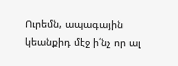Ուրեմն, ապագային կեանքիդ մէջ ի՛նչ որ ալ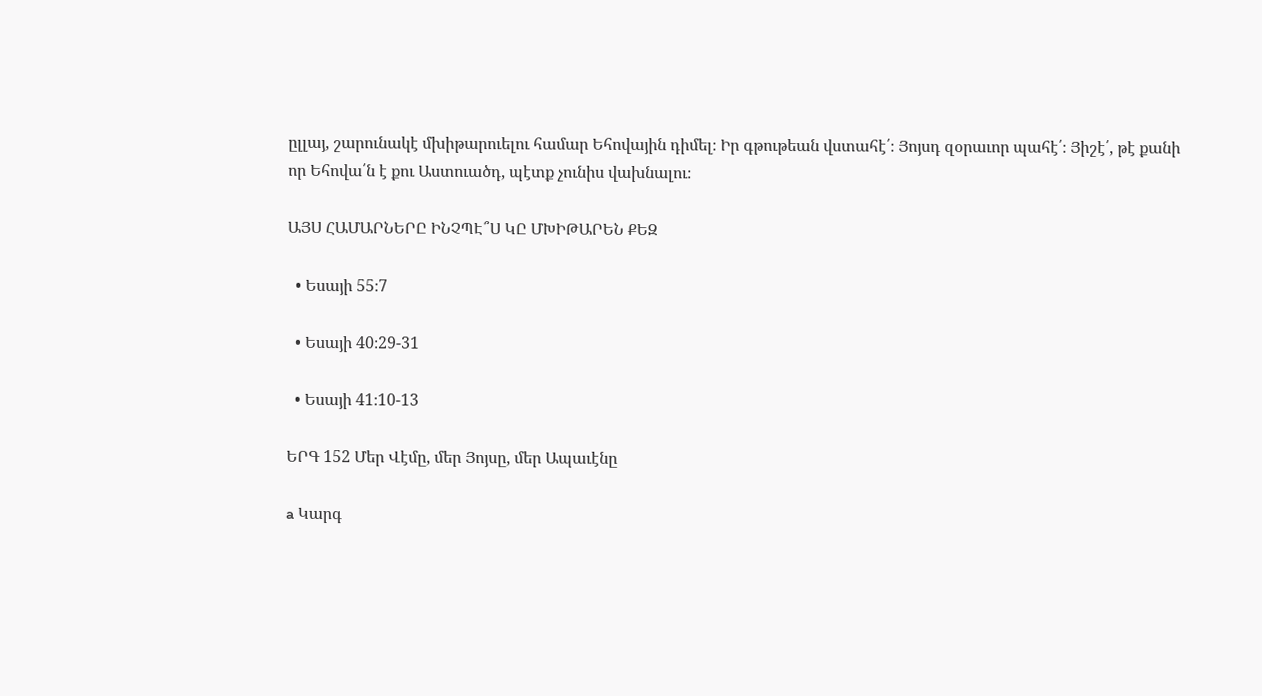ըլլայ, շարունակէ մխիթարուելու համար Եհովային դիմել։ Իր գթութեան վստահէ՛։ Յոյսդ զօրաւոր պահէ՛։ Յիշէ՛, թէ քանի որ Եհովա՛ն է քու Աստուածդ, պէտք չունիս վախնալու։

ԱՅՍ ՀԱՄԱՐՆԵՐԸ ԻՆՉՊԷ՞Ս ԿԸ ՄԽԻԹԱՐԵՆ ՔԵԶ

  • Եսայի 55։7

  • Եսայի 40։29-31

  • Եսայի 41։10-13

ԵՐԳ 152 Մեր Վէմը, մեր Յոյսը, մեր Ապաւէնը

a Կարգ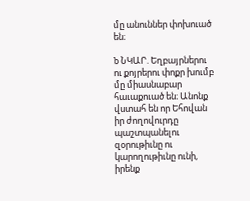մը անուններ փոխուած են։

b ՆԿԱՐ. Եղբայրներու ու քոյրերու փոքր խումբ մը միասնաբար հաւաքուած են։ Անոնք վստահ են որ Եհովան իր ժողովուրդը պաշտպանելու զօրութիւնը ու կարողութիւնը ունի, իրենք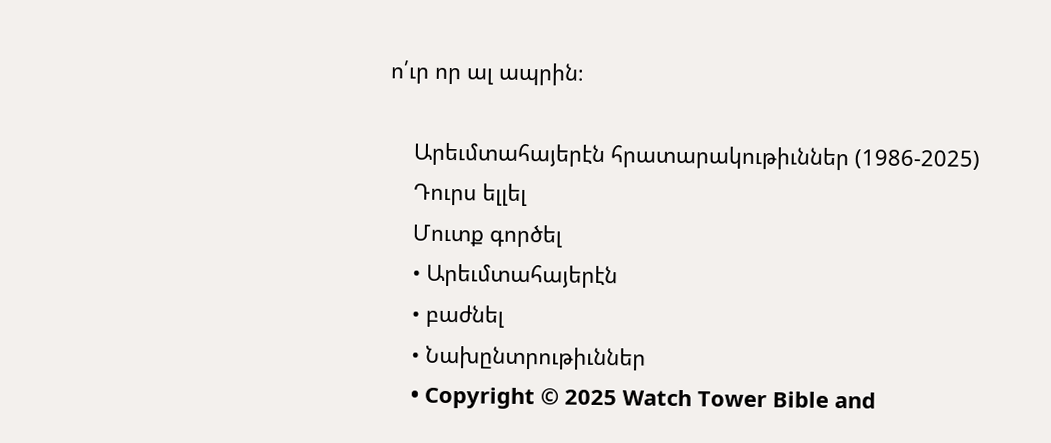ո՛ւր որ ալ ապրին։

    Արեւմտահայերէն հրատարակութիւններ (1986-2025)
    Դուրս ելլել
    Մուտք գործել
    • Արեւմտահայերէն
    • բաժնել
    • Նախընտրութիւններ
    • Copyright © 2025 Watch Tower Bible and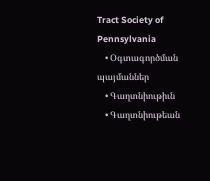Tract Society of Pennsylvania
    • Օգտագործման պայմաններ
    • Գաղտնիութիւն
    • Գաղտնիութեան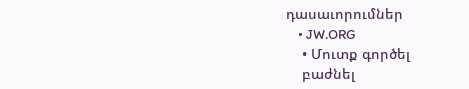դասաւորումներ
    • JW.ORG
    • Մուտք գործել
    բաժնել